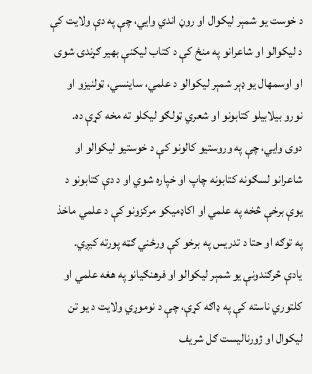د خوست یو شمېر لیکوال او روڼ اندي وايي، چې په دې ولایت کې د لیکوالو او شاعرانو په منځ کې د کتاب لیکنې بهیر ګړندۍ شوی او اوسمهال یو ډېر شمېر لیکوالو د علمي، ساینسي، ټولنیزو او نورو بیلابیلو کتابونو او شعري ټولګو لیکلو ته مخه کړې ده.
دوی وايي، چې په وروستیو کالونو کې د خوستیو لیکوالو او شاعرانو لسګونه کتابونه چاپ او خپاره شوي او د دې کتابونو د یوې برخې څخه په علمي او اکاډمیکو مرکزونو کې د علمي ماخذ په توګه او حتا د تدریس په برخو کې ورځني ګټه پورته کیږي.
یادې څرګندونې یو شمېر لیکوالو او فرهنګیانو په هغه علمي او کلتوري ناسته کې په ډاګه کړې، چې د نوموړي ولایت د یو تن لیکوال او ژورنالیست ګل شریف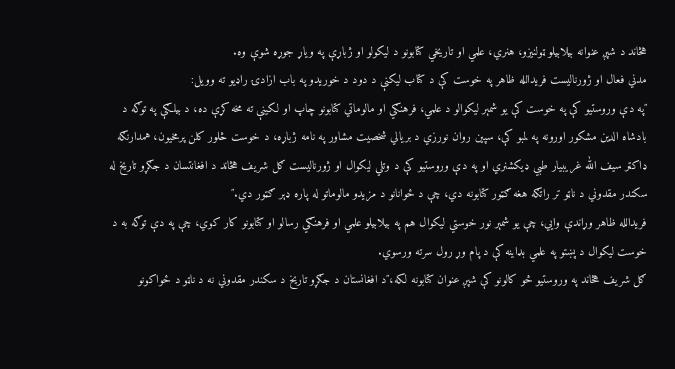هڅاند د شپږ عنوانه بیلابیلو ټولنیزو، هنري، علمي او تاریخي کتابونو د لیکولو او ژباړې په ویاړ جوړه شوې وه.
مدني فعال او ژورنالیست فریدالله ظاهر په خوست کې د کتاب لیکنې د دود د خوریدو په باب ازادۍ راډیو ته وویل:
″په دې وروستیو کې په خوست کې یو شمېر لیکوالو د علمي، فرهنګي او مالوماتي کتابونو چاپ او لکینې ته مخه کړې ده، د بیلګې په توګه د بادشاه الدین مشکور اورونه په لمبو کې، سپین روان نورزي د بریالي شخصیت مشاور په نامه ژباړه، د خوست څلور کلن پرمخیون، همدارنګه ډاکټر سیف الله غریبیار طبي ډیکشنري او په دې وروستیو کې د وتلي لیکوال او ژورنالیست ګل شریف هڅاند د افغانتسان د جګړو تاریخ له سکندر مقدوني د ناټو تر راتګه هغه ګټور کتابونه دي، چې د ځوانانو د مزیدو مالوماتو له پاره ډېر ګټور دي.″
فریدالله ظاهر وړاندې وايي، چې یو شمېر نور خوستي لیکوال هم په بیلابیلو علمي او فرهنګي رسالو او کتابونو کار کوي، چې په دې توګه به د خوست لیکوال د پښتو په علمي بډاینه کې د پام وړ رول سرته ورسوي.
ګل شریف هڅاند په وروستیو څو کالونو کې شپږ عنوان کتابونه لکه،″د افغانستان د جګړو تاریخ د سکندر مقدوني نه د ناټو د ځواکونو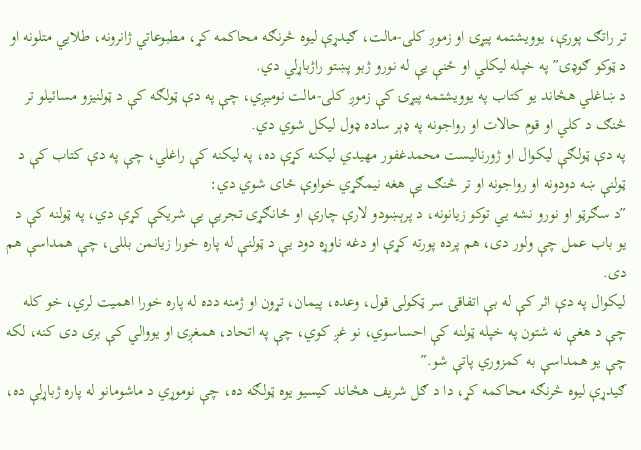تر راتګ پورې، یوویشتمه پیړۍ او زموږ کلی-مالت، ګیدړې لیوه څرنګه محاکمه کړ، مطبوعاتي ژانرونه، طلايي متلونه او د ټوکو ګوډۍ″ په خپله لیکلي او ځنې يې له نورو ژبو پښتو راژباړلي دي.
د ښاغلي هڅاند یو کتاب په یوویشتمه پیړۍ کې زموږ کلی-مالت نومیږي، چې په دې ټولګه کې د ټولنیزو مسائیلو تر څنګ د کلي او قوم حالات او رواجونه په ډېر ساده ډول لیکل شوي دي.
په دې ټولګې لیکوال او ژورنالیست محمدغفور مهیدي لیکنه کړې ده، په لیکنه کې راغلي، چې په دې کتاب کې د ټولنې ښه دودونه او رواجونه او تر څنګ يې هغه نیمګړي خواوې ځای شوي دي:
″د سګرټو او نورو نشه یي توکو زیانونه، د پرېښودو لارې چارې او ځانګړی تجربې يې شریکې کړې دي، په ټولنه کې د یو باب عمل چې ولور دی، هم پرده پورته کړې او دغه ناوړه دود يې د ټولنې له پاره خورا زیانمن بللی، چې همداسې هم دی.
لیکوال په دې اثر کې له بې اتفاقۍ سر ټکولی قول، وعده، پیمان، تړون او ژمنه دده له پاره خورا اهمیت لري، خو کله چې د هغې نه شتون په خپله ټولنه کې احساسوي، نو غږ کوي، چې په اتحاد، همغږۍ او یووالي کې بری دی کنه، لکه چې یو همداسې به کمزوري پاتې شو.″
ګیدړې لیوه څرنګه محاکمه کړ، دا د ګل شریف هڅاند کیسیو یوه ټولګه ده، چې نوموړي د ماشومانو له پاره ژباړلې ده،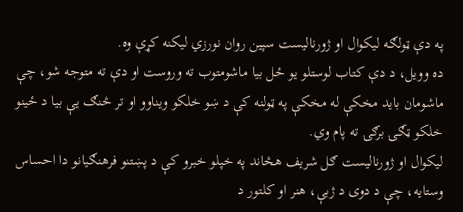په دې ټولګه لیکوال او ژورنالیست سپین روان نورزي لیکنه کړې وه.
ده وویل، د دې کتاب لوستلو یو ځل بیا ماشومتوب ته وروست او دې ته متوجه شو، چې ماشومان باید مخکې له مخکې په ټولنه کې د ښو خلکو ویناوو او تر څنګ يې بیا د ځینو خلکو ټګۍ برګۍ ته پام وي.
لیکوال او ژورنالیست ګل شریف هڅاند په خپلو خبرو کې د پښتنو فرهنګیانو دا احساس وستایه، چې د دوی د ژبې، هنر او کلتور د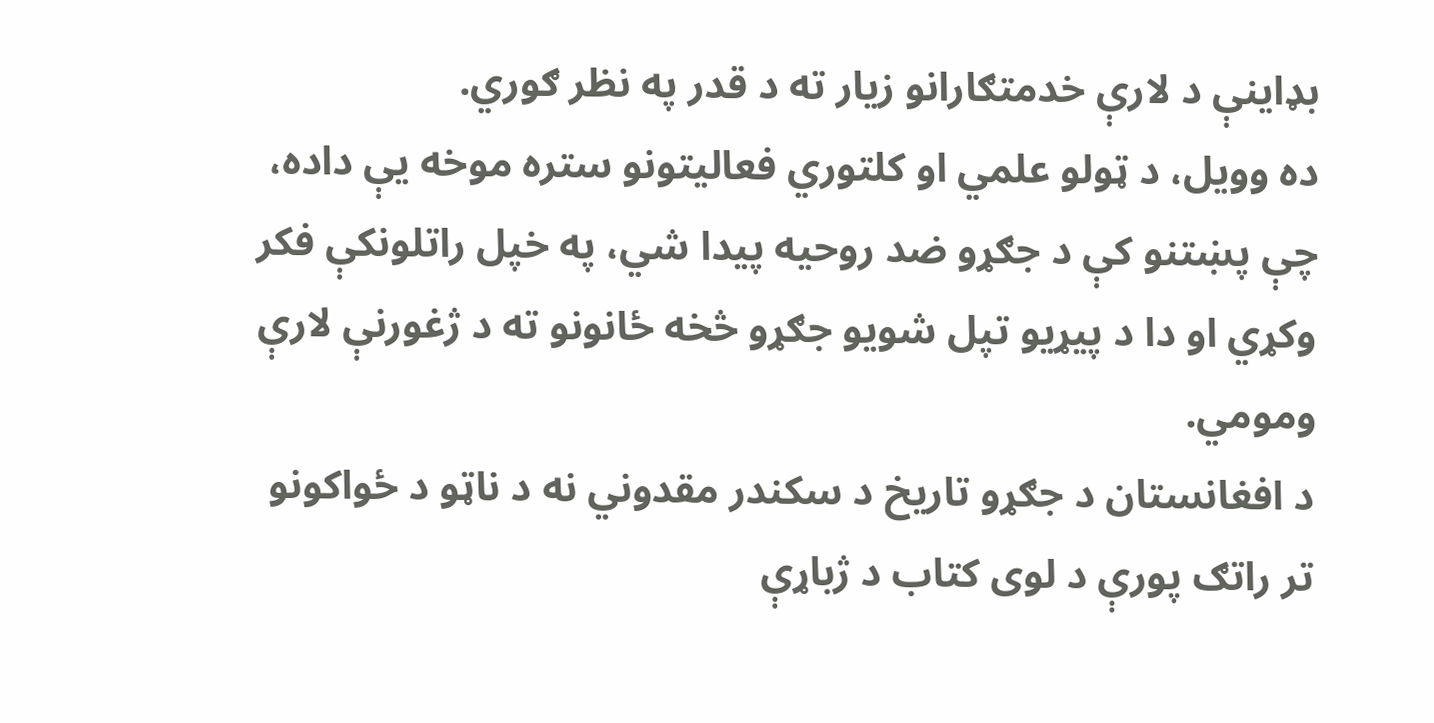بډاینې د لارې خدمتګارانو زیار ته د قدر په نظر ګوري.
ده وویل، د ټولو علمي او کلتوري فعالیتونو ستره موخه يې داده، چې پښتنو کې د جګړو ضد روحیه پیدا شي، په خپل راتلونکې فکر وکړي او دا د پیړیو تپل شویو جګړو څخه ځانونو ته د ژغورنې لارې ومومي.
د افغانستان د جګړو تاریخ د سکندر مقدوني نه د ناټو د ځواکونو تر راتګ پورې د لوی کتاب د ژباړې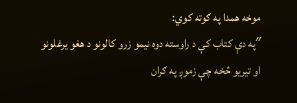موخه همدا په ګوته کوي:
″په دې کتاب کې د راوسته دوه نیمو زرو کالونو د هغو یرغلونو او تیریو څخه چې زموږ په ګران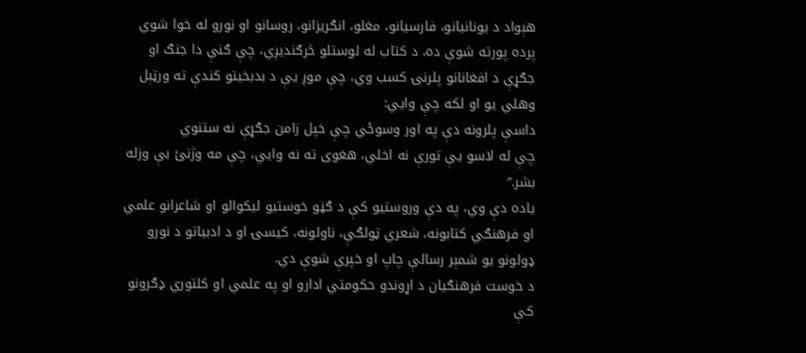هېواد د یونانیانو، فارسیانو، مغلو، انګریزانو، روسانو او نورو له خوا شوي پرده پورته شوې ده، د کتاب له لوستلو څرګندیږي، چې ګنې دا جنګ او جګړې د افغانانو پلرنۍ کسب وي، چې موږ يې د بدبخیتو کندې ته ورټېل وهلي یو او لکه چې وايي:
داسې پلرونه دې په اور وسوځي چې خپل زامن جګړې نه ستنوي
چې له لاسو يې تورې نه اخلي، هغوی ته نه وايي، چې مه وژنئ بې وزله بشر.″
یاده دې وي، په دې وروستیو کې د ګڼو خوستیو لیکوالو او شاعرانو علمي او فرهنګي کتابونه، شعري ټولګې، ناولونه، کیسۍ او د ادبیاتو د نورو ډولونو یو شمېر رسالې چاپ او خپرې شوې دي.
د خوست فرهنګیان د اړوندو حکومتي ادارو او په علمي او کلتوري ډګرونو کې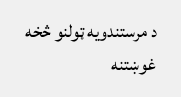د مرستندویه ټولنو څخه غوښتنه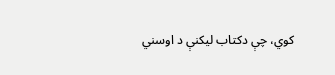کوي، چې دکتاب لیکنې د اوسني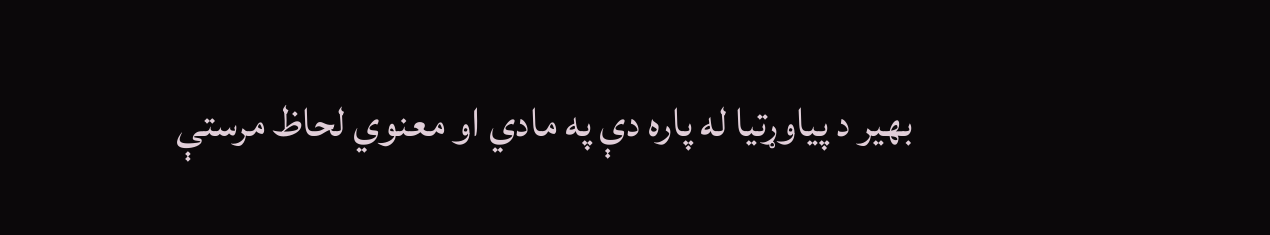بهیر د پیاوړتیا له پاره دې په مادي او معنوي لحاظ مرستې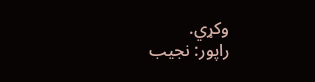وکړي.
راپور: نجیب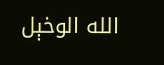الله الوخېل